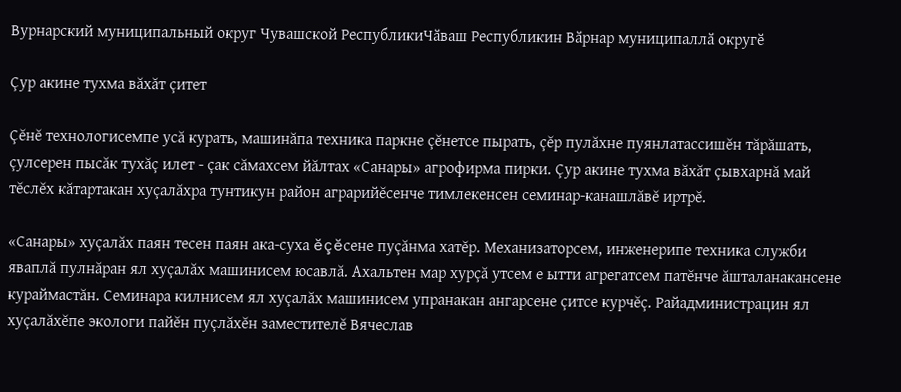Вурнарский муниципальный округ Чувашской РеспубликиЧӑваш Республикин Вӑрнар муниципаллӑ округӗ

Çур акине тухма вăхăт çитет

Çĕнĕ технологисемпе усă курать, машинăпа техника паркне çĕнетсе пырать, çĕр пулăхне пуянлатассишĕн тăрăшать, çулсерен пысăк тухăç илет - çак сăмахсем йăлтах «Санары» агрофирма пирки. Çур акине тухма вăхăт çывхарнă май тĕслĕх кăтартакан хуçалăхра тунтикун район аграрийĕсенче тимлекенсен семинар-канашлăвĕ иртрĕ.

«Санары» хуçалăх паян тесен паян ака-суха ĕçĕсене пуçăнма хатĕр. Механизаторсем, инженерипе техника служби яваплă пулнăран ял хуçалăх машинисем юсавлă. Ахальтен мар хурçă утсем е ытти агрегатсем патĕнче ăшталанакансене кураймастăн. Семинара килнисем ял хуçалăх машинисем упранакан ангарсене çитсе курчĕç. Райадминистрацин ял хуçалăхĕпе экологи пайĕн пуçлăхĕн заместителĕ Вячеслав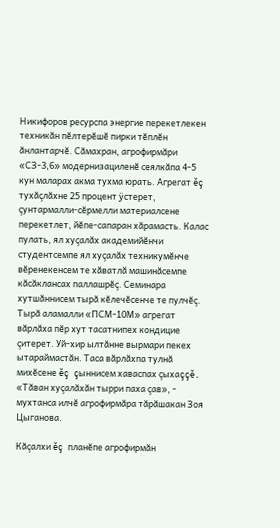Никифоров ресурспа энергие перекетлекен техникăн пĕлтерĕшĕ пирки тĕплĕн ăнлантарчĕ. Сăмахран, агрофирмăри «СЗ-3,6» модернизациленĕ сеялкăпа 4-5 кун маларах акма тухма юрать. Агрегат ĕç тухăçлăхне 25 процент ÿстерет, çунтармалли-сĕрмелли материалсене перекетлет, йĕпе-сапаран хăрамасть. Калас пулать, ял хуçалăх академийĕнчи студентсемпе ял хуçалăх техникумĕнче вĕренекенсем те хăватлă машинăсемпе кăсăклансах паллашрĕç. Семинара хутшăннисем тырă кĕлечĕсенче те пулчĕç. Тырă аламалли «ПСМ-10М» агрегат вăрлăха пĕр хут тасатнипех кондицие çитерет. Уй-хир ылтăнне вырмари пекех ытараймастăн. Таса вăрлăхпа тулнă михĕсене ĕç çыннисем хаваспах çыхаççĕ. «Тăван хуçалăхăн тырри паха çав», - мухтанса илчĕ агрофирмăра тăрăшакан Зоя Цыганова.

Кăçалхи ĕç планĕпе агрофирмăн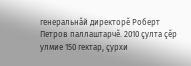генеральнăй директорĕ Роберт Петров паллаштарчĕ. 2010 çулта çĕр улмие 150 гектар, çурхи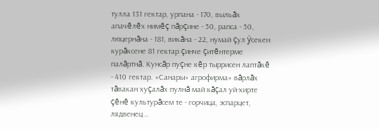тулла 131 гектар, урпана - 170, выльăх апачĕлĕх нимĕç пăрçине - 50, рапса - 50, люцернăна - 181, викăна - 22, нумай çул ÿсекен курăксене 81 гектар çинче çитĕнтерме палăртнă. Кунсăр пуçне кĕр тыррисен лаптăкĕ - 410 гектар. «Санары» агрофирма» вăрлăх тăвакан хуçалăх пулнă май кăçал уй-хирте çĕнĕ культурăсем те - горчица, эспарцет, лядвенец...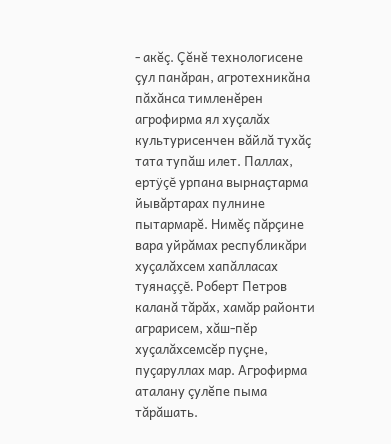- акĕç. Çĕнĕ технологисене çул панăран, агротехникăна пăхăнса тимленĕрен агрофирма ял хуçалăх культурисенчен вăйлă тухăç тата тупăш илет. Паллах, ертÿçĕ урпана вырнаçтарма йывăртарах пулнине пытармарĕ. Нимĕç пăрçине вара уйрăмах республикăри хуçалăхсем хапăлласах туянаççĕ. Роберт Петров каланă тăрăх, хамăр районти аграрисем, хăш-пĕр хуçалăхсемсĕр пуçне, пуçаруллах мар. Агрофирма аталану çулĕпе пыма тăрăшать.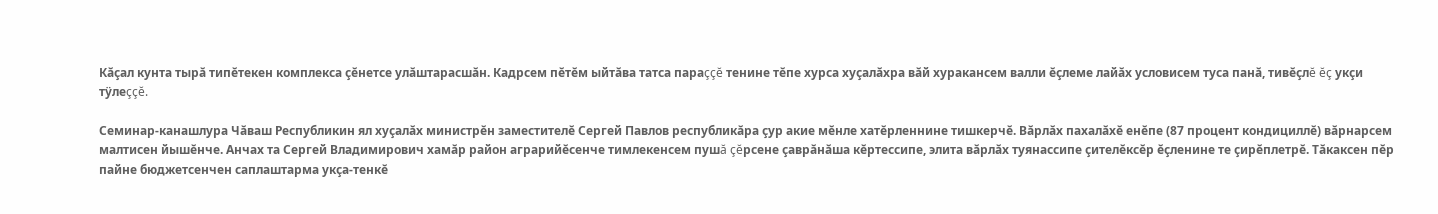Кăçал кунта тырă типĕтекен комплекса çĕнетсе улăштарасшăн. Кадрсем пĕтĕм ыйтăва татса параççĕ тенине тĕпе хурса хуçалăхра вăй хуракансем валли ĕçлеме лайăх условисем туса панă, тивĕçлĕ ĕç укçи тÿлеççĕ.

Семинар-канашлура Чăваш Республикин ял хуçалăх министрĕн заместителĕ Сергей Павлов республикăра çур акие мĕнле хатĕрленнине тишкерчĕ. Вăрлăх пахалăхĕ енĕпе (87 процент кондициллĕ) вăрнарсем малтисен йышĕнче. Анчах та Сергей Владимирович хамăр район аграрийĕсенче тимлекенсем пушă çĕрсене çаврăнăша кĕртессипе, элита вăрлăх туянассипе çителĕксĕр ĕçленине те çирĕплетрĕ. Тăкаксен пĕр пайне бюджетсенчен саплаштарма укçа-тенкĕ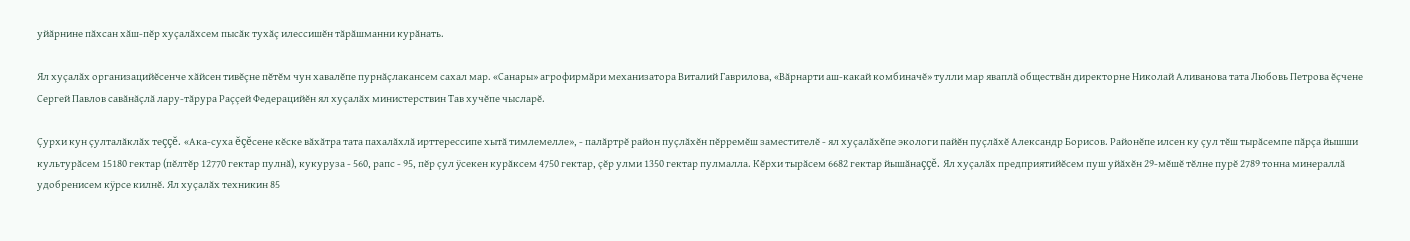уйăрнине пăхсан хăш-пĕр хуçалăхсем пысăк тухăç илессишĕн тăрăшманни курăнать.

Ял хуçалăх организацийĕсенче хăйсен тивĕçне пĕтĕм чун хавалĕпе пурнăçлакансем сахал мар. «Санары» агрофирмăри механизатора Виталий Гаврилова, «Вăрнарти аш-какай комбиначĕ» тулли мар яваплă обществăн директорне Николай Аливанова тата Любовь Петрова ĕçчене Сергей Павлов савăнăçлă лару-тăрура Раççей Федерацийĕн ял хуçалăх министерствин Тав хучĕпе чысларĕ.

Çурхи кун çулталăклăх теççĕ. «Ака-суха ĕçĕсене кĕске вăхăтра тата пахалăхлă ирттерессипе хытă тимлемелле», - палăртрĕ район пуçлăхĕн пĕрремĕш заместителĕ - ял хуçалăхĕпе экологи пайĕн пуçлăхĕ Александр Борисов. Районĕпе илсен ку çул тĕш тырăсемпе пăрçа йышши культурăсем 15180 гектар (пĕлтĕр 12770 гектар пулнă), кукуруза - 560, рапс - 95, пĕр çул ÿсекен курăксем 4750 гектар, çĕр улми 1350 гектар пулмалла. Кĕрхи тырăсем 6682 гектар йышăнаççĕ. Ял хуçалăх предприятийĕсем пуш уйăхĕн 29-мĕшĕ тĕлне пурĕ 2789 тонна минераллă удобренисем кÿрсе килнĕ. Ял хуçалăх техникин 85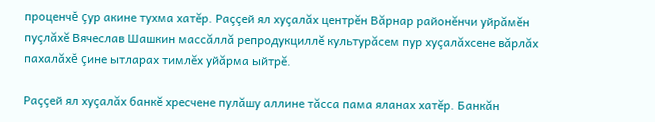проценчĕ çур акине тухма хатĕр. Раççей ял хуçалăх центрĕн Вăрнар районĕнчи уйрăмĕн пуçлăхĕ Вячеслав Шашкин массăллă репродукциллĕ культурăсем пур хуçалăхсене вăрлăх пахалăхĕ çине ытларах тимлĕх уйăрма ыйтрĕ.

Раççей ял хуçалăх банкĕ хресчене пулăшу аллине тăсса пама яланах хатĕр. Банкăн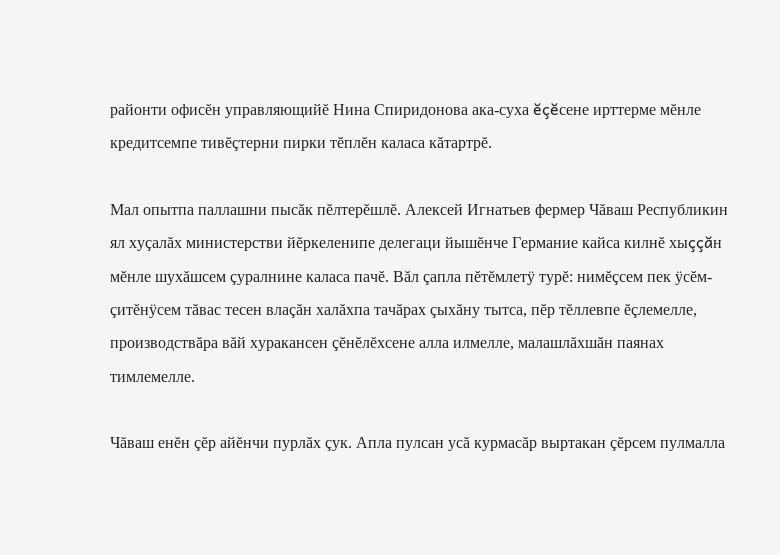районти офисĕн управляющийĕ Нина Спиридонова ака-суха ĕçĕсене ирттерме мĕнле кредитсемпе тивĕçтерни пирки тĕплĕн каласа кăтартрĕ.

Мал опытпа паллашни пысăк пĕлтерĕшлĕ. Алексей Игнатьев фермер Чăваш Республикин ял хуçалăх министерстви йĕркеленипе делегаци йышĕнче Германие кайса килнĕ хыççăн мĕнле шухăшсем çуралнине каласа пачĕ. Вăл çапла пĕтĕмлетÿ турĕ: нимĕçсем пек ÿсĕм-çитĕнÿсем тăвас тесен влаçăн халăхпа тачăрах çыхăну тытса, пĕр тĕллевпе ĕçлемелле, производствăра вăй хуракансен çĕнĕлĕхсене алла илмелле, малашлăхшăн паянах тимлемелле.

Чăваш енĕн çĕр айĕнчи пурлăх çук. Апла пулсан усă курмасăр выртакан çĕрсем пулмалла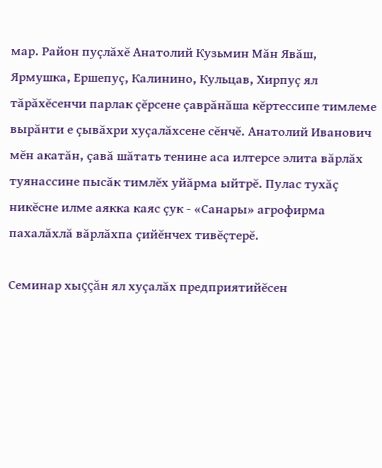мар. Район пуçлăхĕ Анатолий Кузьмин Мăн Явăш, Ярмушка, Ершепуç, Калинино, Кульцав, Хирпуç ял тăрăхĕсенчи парлак çĕрсене çаврăнăша кĕртессипе тимлеме вырăнти е çывăхри хуçалăхсене сĕнчĕ. Анатолий Иванович мĕн акатăн, çавă шăтать тенине аса илтерсе элита вăрлăх туянассине пысăк тимлĕх уйăрма ыйтрĕ. Пулас тухăç никĕсне илме аякка каяс çук - «Санары» агрофирма пахалăхлă вăрлăхпа çийĕнчех тивĕçтерĕ.

Семинар хыççăн ял хуçалăх предприятийĕсен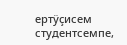ертÿçисем студентсемпе,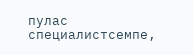пулас специалистсемпе,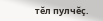тĕл пулчĕç.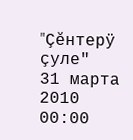"Çĕнтерÿ çуле"
31 марта 2010
00:00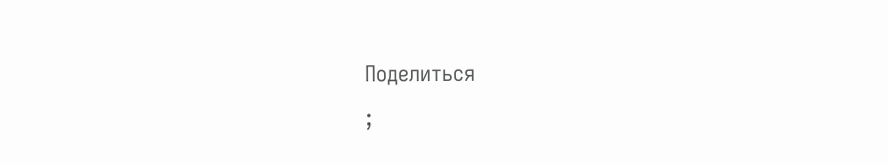Поделиться
;